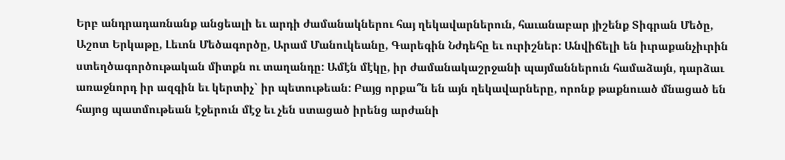Երբ անդրադառնանք անցեալի եւ արդի ժամանակներու հայ ղեկավարներուն, հաւանաբար յիշենք Տիգրան Մեծը, Աշոտ Երկաթը, Լեւոն Մեծագործը, Արամ Մանուկեանը, Գարեգին Նժդեհը եւ ուրիշներ: Անվիճելի են իւրաքանչիւրին ստեղծագործութական միտքն ու տաղանդը: Ամէն մէկը, իր ժամանակաշրջանի պայմաններուն համաձայն, դարձաւ առաջնորդ իր ազգին եւ կերտիչ` իր պետութեան: Բայց որքա՞ն են այն ղեկավարները, որոնք թաքնուած մնացած են հայոց պատմութեան էջերուն մէջ եւ չեն ստացած իրենց արժանի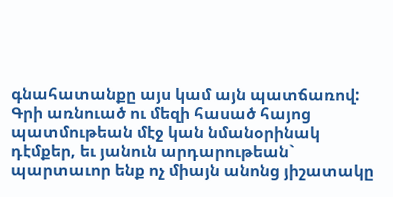գնահատանքը այս կամ այն պատճառով: Գրի առնուած ու մեզի հասած հայոց պատմութեան մէջ կան նմանօրինակ դէմքեր, եւ յանուն արդարութեան` պարտաւոր ենք ոչ միայն անոնց յիշատակը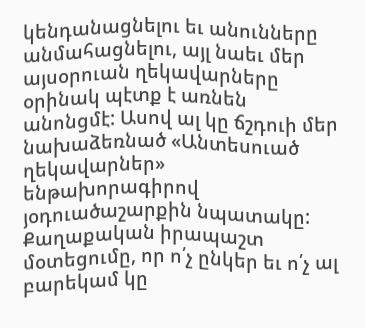կենդանացնելու եւ անունները անմահացնելու, այլ նաեւ մեր այսօրուան ղեկավարները օրինակ պէտք է առնեն անոնցմէ: Ասով ալ կը ճշդուի մեր նախաձեռնած «Անտեսուած ղեկավարներ» ենթախորագիրով յօդուածաշարքին նպատակը:
Քաղաքական իրապաշտ մօտեցումը, որ ո՛չ ընկեր եւ ո՛չ ալ բարեկամ կը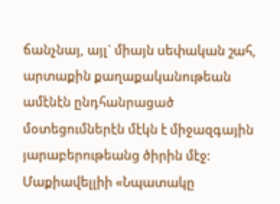ճանչնայ, այլ` միայն սեփական շահ, արտաքին քաղաքականութեան ամէնէն ընդհանրացած մօտեցումներէն մէկն է միջազգային յարաբերութեանց ծիրին մէջ: Մաքիավելլիի «Նպատակը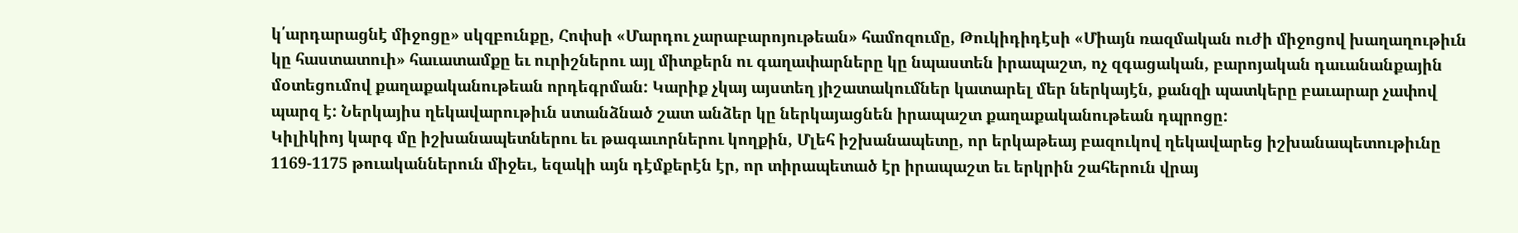կ՛արդարացնէ միջոցը» սկզբունքը, Հոփսի «Մարդու չարաբարոյութեան» համոզումը, Թուկիդիդէսի «Միայն ռազմական ուժի միջոցով խաղաղութիւն կը հաստատուի» հաւատամքը եւ ուրիշներու այլ միտքերն ու գաղափարները կը նպաստեն իրապաշտ, ոչ զգացական, բարոյական դաւանանքային մօտեցումով քաղաքականութեան որդեգրման: Կարիք չկայ այստեղ յիշատակումներ կատարել մեր ներկայէն, քանզի պատկերը բաւարար չափով պարզ է: Ներկայիս ղեկավարութիւն ստանձնած շատ անձեր կը ներկայացնեն իրապաշտ քաղաքականութեան դպրոցը:
Կիլիկիոյ կարգ մը իշխանապետներու եւ թագաւորներու կողքին, Մլեհ իշխանապետը, որ երկաթեայ բազուկով ղեկավարեց իշխանապետութիւնը 1169-1175 թուականներուն միջեւ, եզակի այն դէմքերէն էր, որ տիրապետած էր իրապաշտ եւ երկրին շահերուն վրայ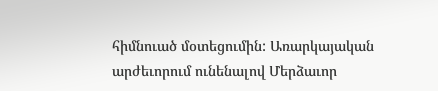հիմնուած մօտեցումին: Առարկայական արժեւորում ունենալով Մերձաւոր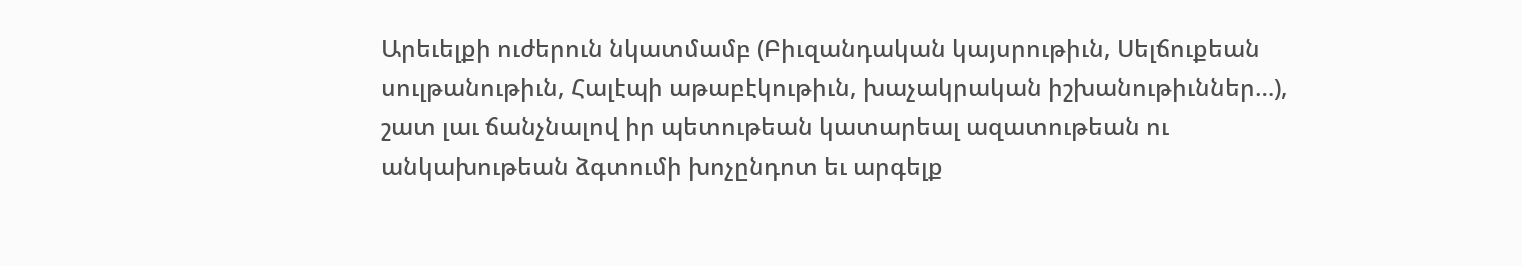Արեւելքի ուժերուն նկատմամբ (Բիւզանդական կայսրութիւն, Սելճուքեան սուլթանութիւն, Հալէպի աթաբէկութիւն, խաչակրական իշխանութիւններ…), շատ լաւ ճանչնալով իր պետութեան կատարեալ ազատութեան ու անկախութեան ձգտումի խոչընդոտ եւ արգելք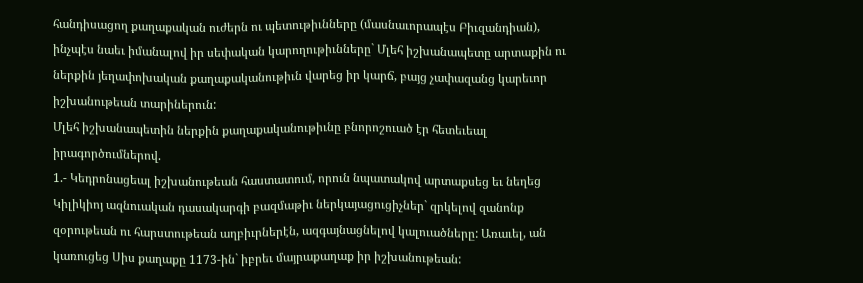հանդիսացող քաղաքական ուժերն ու պետութիւնները (մասնաւորապէս Բիւզանդիան), ինչպէս նաեւ իմանալով իր սեփական կարողութիւնները` Մլեհ իշխանապետը արտաքին ու ներքին յեղափոխական քաղաքականութիւն վարեց իր կարճ, բայց չափազանց կարեւոր իշխանութեան տարիներուն:
Մլեհ իշխանապետին ներքին քաղաքականութիւնը բնորոշուած էր հետեւեալ իրագործումներով.
1.- Կեդրոնացեալ իշխանութեան հաստատում, որուն նպատակով արտաքսեց եւ նեղեց Կիլիկիոյ ազնուական դասակարգի բազմաթիւ ներկայացուցիչներ` զրկելով զանոնք զօրութեան ու հարստութեան աղբիւրներէն, ազգայնացնելով կալուածները: Առաւել, ան կառուցեց Սիս քաղաքը 1173-ին` իբրեւ մայրաքաղաք իր իշխանութեան: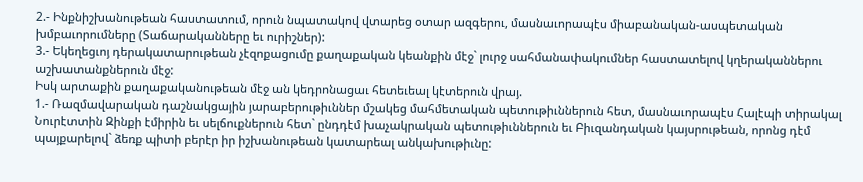2.- Ինքնիշխանութեան հաստատում, որուն նպատակով վտարեց օտար ազգերու, մասնաւորապէս միաբանական-ասպետական խմբաւորումները (Տաճարականները եւ ուրիշներ):
3.- Եկեղեցւոյ դերակատարութեան չէզոքացումը քաղաքական կեանքին մէջ` լուրջ սահմանափակումներ հաստատելով կղերականներու աշխատանքներուն մէջ:
Իսկ արտաքին քաղաքականութեան մէջ ան կեդրոնացաւ հետեւեալ կէտերուն վրայ.
1.- Ռազմավարական դաշնակցային յարաբերութիւններ մշակեց մահմետական պետութիւններուն հետ, մասնաւորապէս Հալէպի տիրակալ Նուրէտտին Զինքի էմիրին եւ սելճուքներուն հետ` ընդդէմ խաչակրական պետութիւններուն եւ Բիւզանդական կայսրութեան, որոնց դէմ պայքարելով` ձեռք պիտի բերէր իր իշխանութեան կատարեալ անկախութիւնը: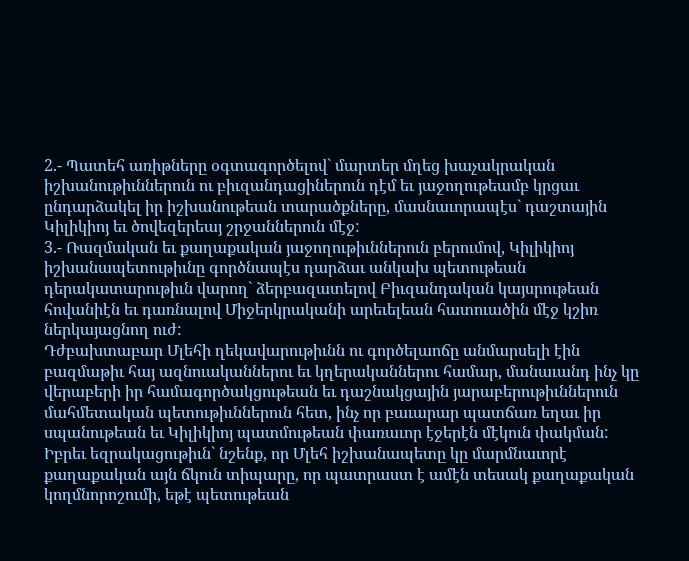2.- Պատեհ առիթները օգտագործելով` մարտեր մղեց խաչակրական իշխանութիւններուն ու բիւզանդացիներուն դէմ եւ յաջողութեամբ կրցաւ ընդարձակել իր իշխանութեան տարածքները, մասնաւորապէս` դաշտային Կիլիկիոյ եւ ծովեզերեայ շրջաններուն մէջ:
3.- Ռազմական եւ քաղաքական յաջողութիւններուն բերումով, Կիլիկիոյ իշխանապետութիւնը գործնապէս դարձաւ անկախ պետութեան դերակատարութիւն վարող` ձերբազատելով Բիւզանդական կայսրութեան հովանիէն եւ դառնալով Միջերկրականի արեւելեան հատուածին մէջ կշիռ ներկայացնող ուժ:
Դժբախտաբար Մլեհի ղեկավարութիւնն ու գործելաոճը անմարսելի էին բազմաթիւ հայ ազնուականներու եւ կղերականներու համար, մանաւանդ ինչ կը վերաբերի իր համագործակցութեան եւ դաշնակցային յարաբերութիւններուն մահմետական պետութիւններուն հետ, ինչ որ բաւարար պատճառ եղաւ իր սպանութեան եւ Կիլիկիոյ պատմութեան փառաւոր էջերէն մէկուն փակման:
Իբրեւ եզրակացութիւն` նշենք, որ Մլեհ իշխանապետը կը մարմնաւորէ քաղաքական այն ճկուն տիպարը, որ պատրաստ է ամէն տեսակ քաղաքական կողմնորոշումի, եթէ պետութեան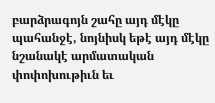բարձրագոյն շահը այդ մէկը պահանջէ, նոյնիսկ եթէ այդ մէկը նշանակէ արմատական փոփոխութիւն եւ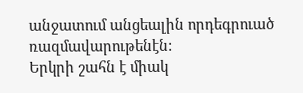անջատում անցեալին որդեգրուած ռազմավարութենէն:
Երկրի շահն է միակ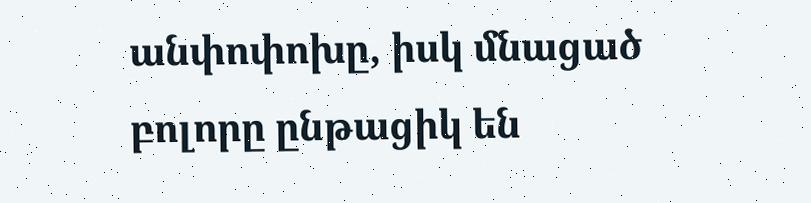անփոփոխը, իսկ մնացած բոլորը ընթացիկ են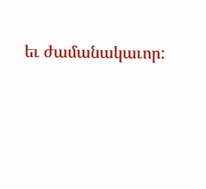եւ ժամանակաւոր: